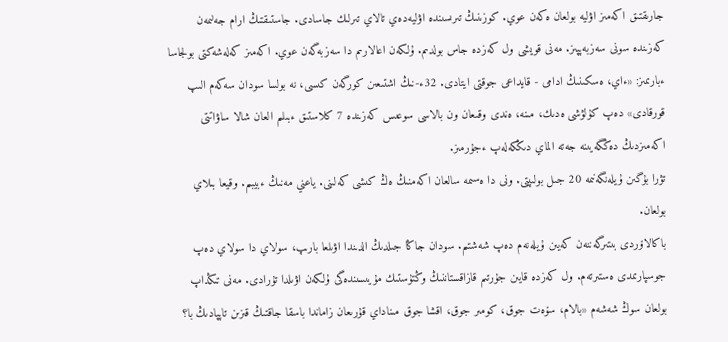جارىقتىق اكەمىز اۋليە بولعان ەكەن عوي. كوزىنىڭ تىرىسىندە اۋليەدەي تالاي تىرلىك جاسادى. جاستىقتىڭ ارام جەلىمەن كەزىندە سونى سەزبەپپىز. مەنى قويشى ول كەزدە جاس بولدىم. ۇلكەن اعالارىم دا سەزبەگەن عوي. اكەمىز كەلەشەكتى بولجاسا ءبارىمىز: «ءاي، ەسكىنىڭ ادامى - قايداعى جوقتى ايتادى. 32ء-نىڭ اشتىعىن كورگەن كىسى، نە بولسا سودان سەكەم الىپ قورقادى» دەپ كۇلۋشى ەدىك، مىنە، ەندى وقىعان ون بالاسى سوعىس كەزىندە 7 كلاستىق ءبىلىم العان شالا ساۋاتتى اكەمىزدىڭ دەڭگەيىنە جەتە الماي دىڭكەلەپ ءجۇرمىز.
تۋرا بۇگىن ۇيلەنگەنىمە 20 جىل بولىپتى. ونى دا ەسىمە سالعان اكەمنىڭ ەڭ كىشى كەلىنى. ياعني مەنىڭ ءبيبىم. وقيعا بىلاي بولعان.
باكالاۆردى بىتىرگەننەن كەيىن ۇيلەنەم دەپ شەشتىم. سودان جاڭا جىلدىڭ الدىندا اۋىلعا بارىپ، سولاي دا سولاي دەپ جوسپارىمدى ەستىرتەم. ول كەزدە قايىن جۇرتىم قازاقستاننىڭ وڭتۇستىك مۇيىسىندەگى ۇلكەن اۋىلدا تۇرادى. مەنى تىڭداپ بولعان سوڭ شەشەم «بالام، سۆەت جوق، كومىر جوق، اقشا جوق مىناداي قۇرىعان زاماندا باسقا جاقتىڭ قىزىن تاپپادىڭ با؟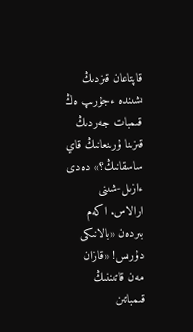قاپتاعان قىزدىڭ ىشىندە ءجۇرىپ ەڭ قىمبات جەردىڭ قىزىنا ۇرىنعانىڭ قاي ساسقانىڭ؟» دەدى ءازىل-شىنى ارالاس. اكەم بىردەن «بالانىكى دۇرىس! «قازان مەن قاتىننىڭ قىمباتىن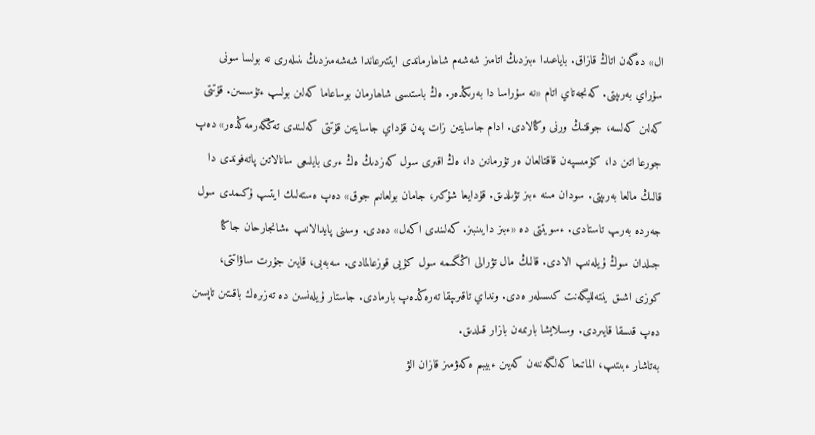ال» دەگەن اتاڭ قازاق. باياعىدا ءبىزدىڭ اتامىز شەشەم شاھارماندى ايتتىرعاندا شەشەمىزدىڭ ىنىلەرى نە بولسا سونى سۇراي بەرىپتى. كەنجەتاي اتام «نە سۇراسا دا بەرىڭدەر. ەڭ باستىسى شاھارمان بوساعاما كەلىن بولىپ ءتۇسسىن. قۇتتى كەلىن كەلسە، جوقتىڭ ورنى وڭالادى. ادام جاسايتىن زات پەن قۇداي جاسايتىن قۇتتى كەلىندى تەڭگەرمەڭدەر» دەپ جورعا اتىن دا، كۇمىسپەن قاقتالعان ەر تۇرمانىن دا، ەڭ اقىرى سول كەزدىڭ ەڭ ءىرى بايلىعى سانالاتىن پاتەفوندى دا قالىڭ مالعا بەرىپتى. سودان مىنە ءبىز تۋىلدىق. قۇدايعا شۇكىر، جامان بولعانىم جوق» دەپ ەستەلىك ايتىپ ۇكىمدى سول جەردە بەرىپ تاستادى. ءسويتتى دە «ءبىز دايىنبىز. كەلىندى اكەل» دەدى. وسىنى پايدالانىپ ءشانجارحان جاڭا جىلدان سوڭ ۇيلەنىپ الادى. قالىڭ مال تۋرالى اڭگىمە سول كۇيى قوزعالمادى. سەبەبى، قايىن جۇرت ساۋاتتى، كوزى اشىق ينتەلليگەنت كىسىلەر ەدى. ونداي تاقىرىپقا تەرەڭدەپ بارمادى. جاستار ۇيلەنسىن دە تەزىرەك باقىتىن تاپسىن دەپ قىسقا قايىردى. وسىلايشا بارىمەن بازار قىلدىق.
بەتاشار ءبىتىپ، الماتىعا كەلگەننەن كەيىن ءبيبىم ەكەۋمىز قازان الۋ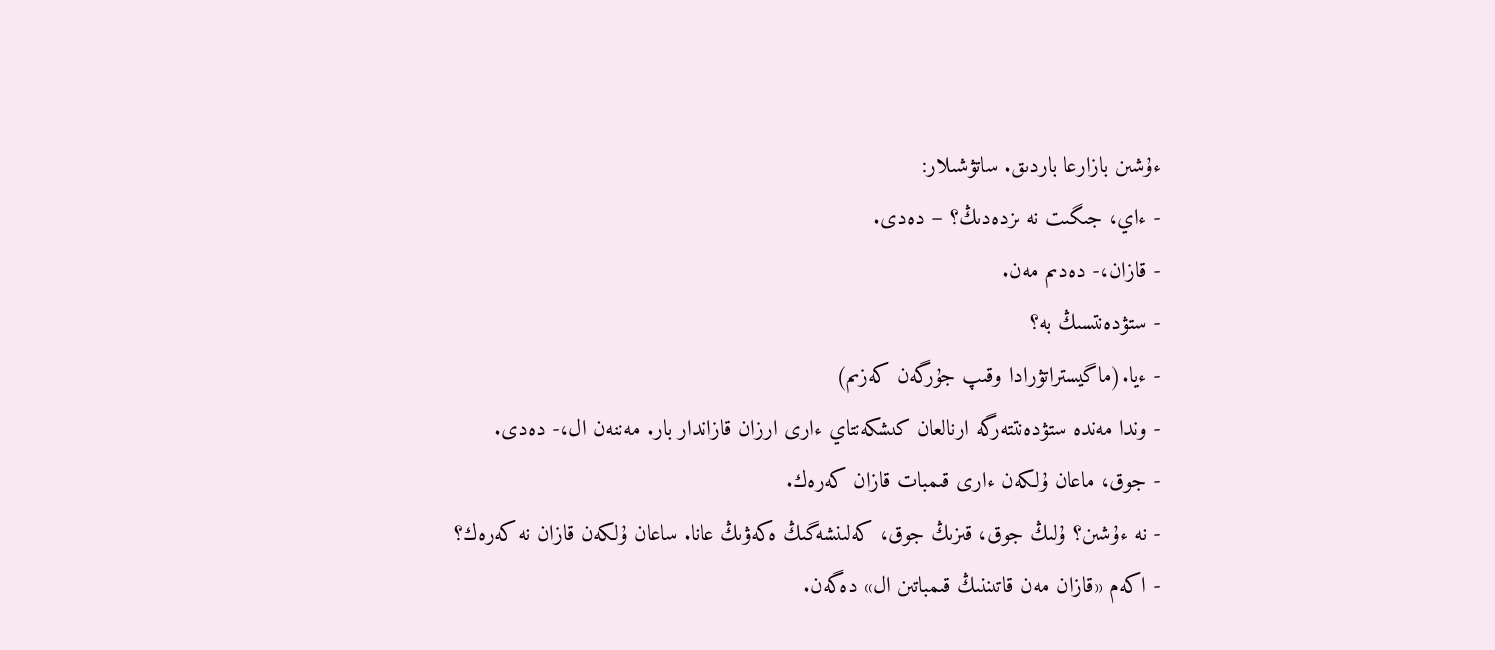ءۇشىن بازارعا باردىق. ساتۋشىلار:
- ءاي، جىگىت نە ىزدەدىڭ؟ – دەدى.
- قازان،- دەدىم مەن.
- ستۋدەنتسىڭ بە؟
- ءيا.(ماگيستراتۋرادا وقىپ جۇرگەن كەزىم)
- وندا مەندە ستۋدەنتتەرگە ارنالعان كىشكەنتاي ءارى ارزان قازاندار بار. مەننەن ال،- دەدى.
- جوق، ماعان ۇلكەن ءارى قىمبات قازان كەرەك.
- نە ءۇشىن؟ ۇلىڭ جوق، قىزىڭ جوق، كەلىنشەگىڭ ەكەۋىڭ عانا. ساعان ۇلكەن قازان نە كەرەك؟
- اكەم «قازان مەن قاتىننىڭ قىمباتىن ال» دەگەن.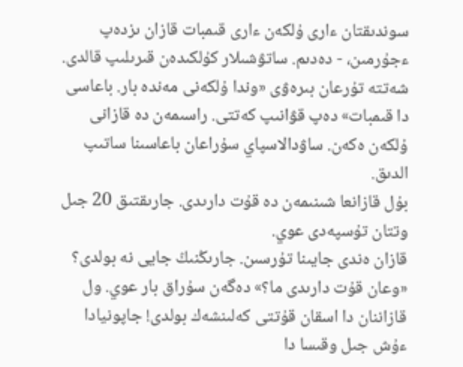سوندىقتان ءارى ۇلكەن ءارى قىمبات قازان ىزدەپ ءجۇرمىن، - دەدىم. ساتۋشىلار كۇلكىدەن قىرىلىپ قالدى. شەتتە تۇرعان بىرەۋى «وندا ۇلكەنى مەندە بار. باعاسى دا قىمبات» دەپ قۋانىپ كەتتى. راسىمەن دە قازانى ۇلكەن ەكەن. ساۋدالاسپاي سۇراعان باعاسىنا ساتىپ الدىق.
بۇل قازانعا شىنىمەن دە قۇت دارىدى. جارىقتىق 20 جىل وتتان تۇسپەدى عوي.
قازان ەندى جايىنا تۇرسىن. جارىڭنىڭ جايى نە بولدى؟ «وعان قۇت دارىدى ما؟» دەگەن سۇراق بار عوي. ول قازاننان دا اسقان قۇتتى كەلىنشەك بولدى! جاپونيادا ءۇش جىل وقىسا دا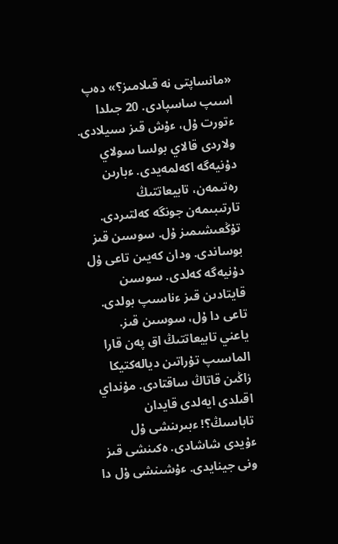«مانساپتى نە قىلامىز؟» دەپ اسىپ ساسپادى. 20 جىلدا ءتورت ۇل، ءۇش قىز سىيلادى. ولاردى قالاي بولسا سولاي دۇنيەگە اكەلمەيدى. ءبارىن رەتىمەن، تابيعاتتىڭ تارتىبىمەن جونگە كەلتىردى. تۇڭعىشىمىز ۇل. سوسىن قىز بوساندى. ودان كەيىن تاعى ۇل دۇنيەگە كەلدى. سوسىن قايتادىن قىز ءناسىپ بولدى. تاعى دا ۇل، سوسىن قىز. ياعني تابيعاتتىڭ اق پەن قارا الماسىپ تۇراتىن ديالەكتيكا زاڭىن قاتاڭ ساقتادى. مۇنداي اقىلدى ايەلدى قايدان تاباسىڭ؟! ءبىرىنشى ۇل ءۇيدى شاشادى. ەكىنشى قىز ونى جينايدى. ءۇشىنشى ۇل دا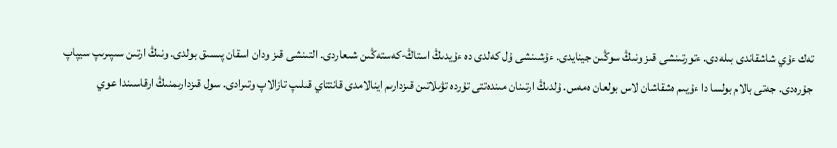تەك ءۇي شاشقاندى بىلەدى. ءتورتىنشى قىز ونىڭ سوڭىن جينايدى. ءۇشىنشى ۇل كەلدى دە ءۇيدىڭ استاڭ-كەستەڭىن شىعاردى. التىنشى قىز ودان اسقان پىسىق بولدى. ونىڭ ارتىن سىپىرىپ سيپاپ جۇرەدى. جەتى بالام بولسا دا ءۇيىم ەشقاشان لاس بولعان ەمەس. ۇلدىڭ ارتىنان مىندەتتى تۇردە تۋىلاتىن قىزدارىم اينالامدى قانتتاي قىلىپ تازالاپ وتىرادى. سول قىزدارىمنىڭ ارقاسىندا عوي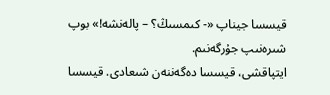قيسسا جيناپ «- كىمسىڭ؟ – پالەنشە!» بوپ شىرەنىپ جۇرگەنىم.
ايتپاقشى، قيسسا دەگەننەن شىعادى. قيسسا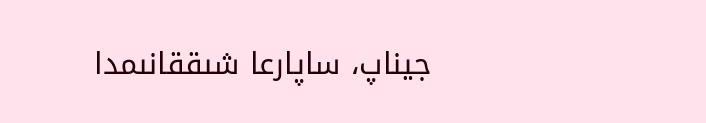جيناپ، ساپارعا شىققانىمدا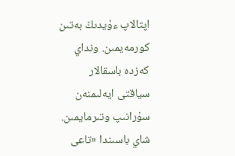اپتالاپ ءۇيدىڭ بەتىن كورمەيمىن. ونداي كەزدە باسقالار سياقتى ايەلىمنەن سۇرانىپ وتىرمايمىن. شاي باسىندا «تاعى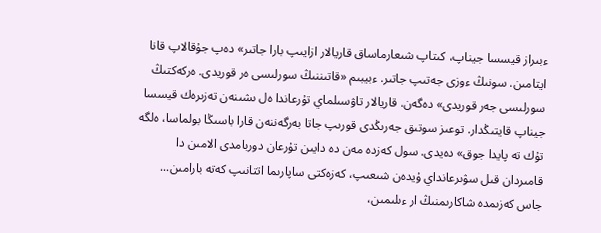ءبىراز قيسسا جيناپ، كىتاپ شىعارماساق قاريالار ازايىپ بارا جاتىر» دەپ جۇقالاپ قانا ايتامىن. سونىڭ ءوزى جەتىپ جاتىر. ءبيبىم «قاتىننىڭ سورلىسى ەر قوريدى. ەركەكتىڭ سورلىسى جەر قوريدى» دەگەن. قاريالار تاۋسىلماي تۇرعاندا ەل ىشىنەن تەزىرەك قيسسا جيناپ قايتىڭدار. توعىز سوتىق جەرىڭدى قورىپ جاتا بەرگەننەن قارا باسىڭا بولماسا، ەلگە تۇك تە پايدا جوق» دەيدى. سول كەزدە مەن دە دايىن تۇرعان دوربامدى الامىن دا قامىردان قىل سۋىرعانداي ۇيدەن شىعىپ، كەزەكتى ساپارىما اتتانىپ كەتە بارامىن...
جاس كەزىمدە شاكارىمنىڭ ار ءىلىمىن،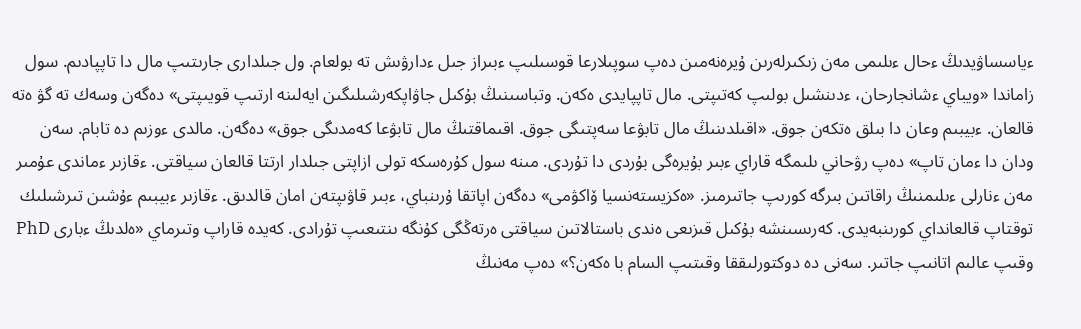ءياسساۋيدىڭ ءحال ءىلىمى مەن زىكىرلەرىن ۇيرەنەمىن دەپ سوپىلارعا قوسىلىپ ءبىراز جىل ءدارۋىش تە بولعام. ول جىلدارى جارىتىپ مال دا تاپپادىم. سول زاماندا «ويباي ءشانجارحان، ءدىنشىل بولىپ كەتىپتى. مال تاپپايدى ەكەن. وتباسىنىڭ بۇكىل جاۋاپكەرشىلىگىن ايەلىنە ارتىپ قويىپتى» دەگەن وسەك تە گۋ ەتە قالعان. ءبيبىم وعان دا بىلق ەتكەن جوق. «اقىلدىنىڭ مال تابۋعا سەپتىگى جوق. اقىماقتىڭ مال تابۋعا كەمدىگى جوق» دەگەن. مالدى ءوزىم دە تابام. سەن ودان دا ءمان تاپ» دەپ رۋحاني ىلىمگە قاراي ءبىر بۇيرەگى بۇردى دا تۇردى. مىنە سول كۇرەسكە تولى ازاپتى جىلدار ارتتا قالعان سياقتى. ءقازىر ءماندى عۇمىر مەن ءنارلى ءىلىمنىڭ راقاتىن بىرگە كورىپ جاتىرمىز. «ەكزيستەنسيا ۆاكۋمى» دەگەن اپاتقا ۇرىنباي، ءبىر قاۋىپتەن امان قالدىق. ءقازىر ءبيبىم ءۇشىن تىرشىلىك توقتاپ قالعانداي كورىنبەيدى. كەرىسىنشە بۇكىل قىزىعى ەندى باستالاتىن سياقتى ەرتەڭگى كۇنگە ىنتىعىپ تۇرادى. كەيدە قاراپ وتىرماي «ەلدىڭ ءبارى PhD وقىپ عالىم اتانىپ جاتىر. سەنى دە دوكتورلىققا وقىتىپ السام با ەكەن؟» دەپ مەنىڭ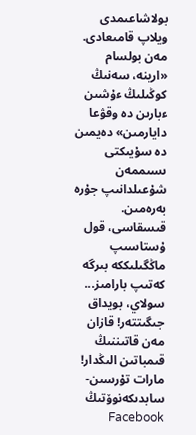بولاشاعىمدى ويلاپ قامىعادى. مەن بولسام «ارينە، سەنىڭ كوڭىلىڭ ءۇشىن ءبارىن دە وقۋعا دايارمىن» دەيمىن دە سۇيىكتى ىسىممەن شۇعىلدانىپ جۇرە بەرەمىن. قىسقاسى، قول ۇستاسىپ ماڭگىلىككە بىرگە كەتىپ بارامىز... سولاي، بويداق جىگىتتەر! قازان مەن قاتىننىڭ قىمباتىن الىڭدار!
مارات تۇرسىن-سابدىكەنوۆتىڭ Facebook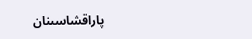پاراقشاسىنان